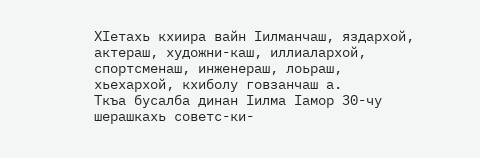Хӏетахь кхиира вайн ӏилманчаш, яздархой, актераш, художни-каш, иллиалархой, спортсменаш, инженераш, лоьраш, хьехархой, кхиболу говзанчаш а.
Ткъа бусалба динан ӏилма ӏамор 30-чу шерашкахь советс-ки-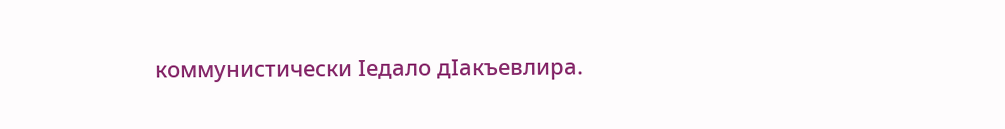коммунистически ӏедало дӏакъевлира.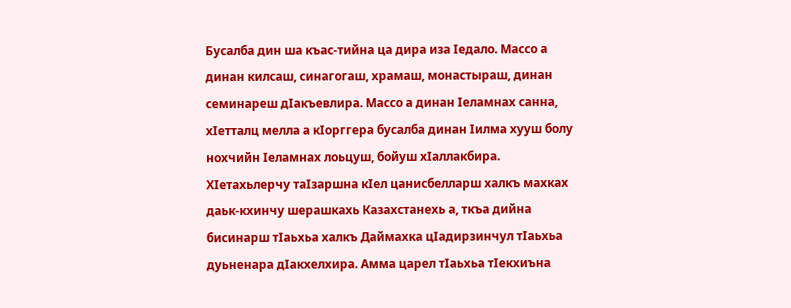Бусалба дин ша къас-тийна ца дира иза ӏедало. Массо а динан килсаш, синагогаш, храмаш, монастыраш, динан семинареш дӏакъевлира. Массо а динан ӏеламнах санна, хӏетталц мелла а кӏорггера бусалба динан ӏилма хууш болу нохчийн ӏеламнах лоьцуш, бойуш хӏаллакбира. Хӏетахьлерчу таӏзаршна кӏел цанисбелларш халкъ махках даьк-кхинчу шерашкахь Казахстанехь а, ткъа дийна бисинарш тӏаьхьа халкъ Даймахка цӏадирзинчул тӏаьхьа дуьненара дӏакхелхира. Амма царел тӏаьхьа тӏекхиъна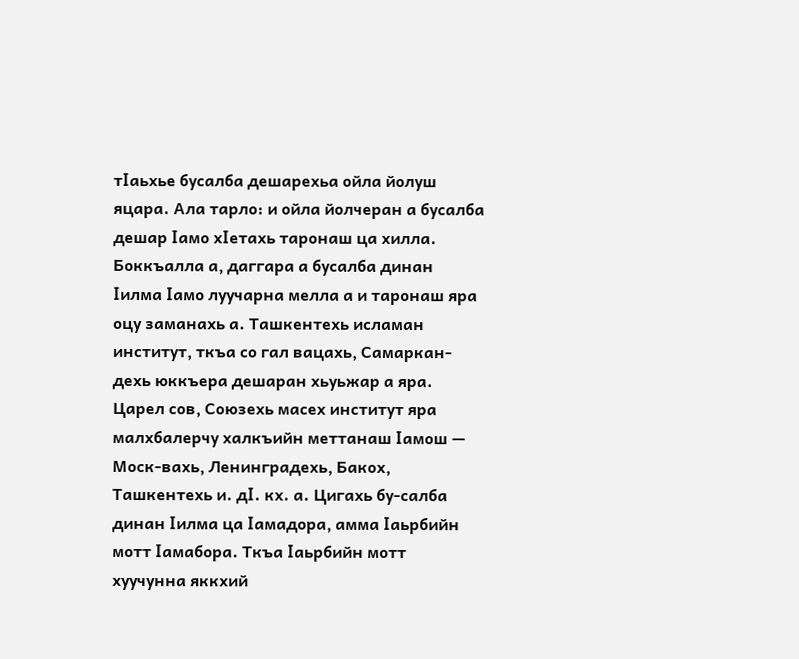тӏаьхье бусалба дешарехьа ойла йолуш яцара. Ала тарло: и ойла йолчеран а бусалба дешар ӏамо хӏетахь таронаш ца хилла. Боккъалла а, даггара а бусалба динан ӏилма ӏамо луучарна мелла а и таронаш яра оцу заманахь а. Ташкентехь исламан институт, ткъа со гал вацахь, Самаркан-дехь юккъера дешаран хьуьжар а яра. Царел сов, Союзехь масех институт яра малхбалерчу халкъийн меттанаш ӏамош — Моск-вахь, Ленинградехь, Бакох, Ташкентехь и. дӏ. кх. а. Цигахь бу-салба динан ӏилма ца ӏамадора, амма ӏаьрбийн мотт ӏамабора. Ткъа ӏаьрбийн мотт хуучунна яккхий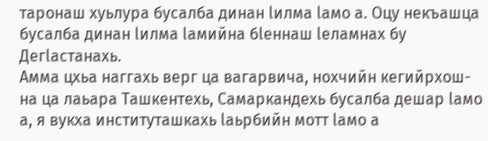таронаш хуьлура бусалба динан ӏилма ӏамо а. Оцу некъашца бусалба динан ӏилма ӏамийна бӏеннаш ӏеламнах бу Дегӏастанахь.
Амма цхьа наггахь верг ца вагарвича, нохчийн кегийрхош-на ца лаьара Ташкентехь, Самаркандехь бусалба дешар ӏамо а, я вукха институташкахь ӏаьрбийн мотт ӏамо а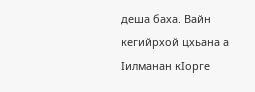деша баха. Вайн кегийрхой цхьана а ӏилманан кӏорге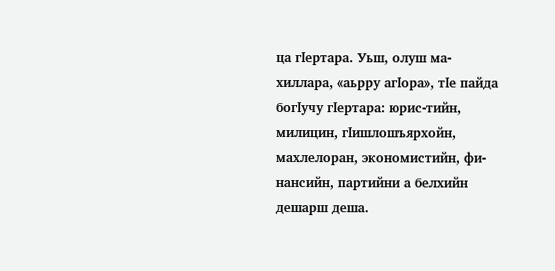ца гӏертара. Уьш, олуш ма-хиллара, «аьрру агӏора», тӏе пайда богӏучу гӏертара: юрис-тийн, милицин, гӏишлошъярхойн, махлелоран, экономистийн, фи-нансийн, партийни а белхийн дешарш деша.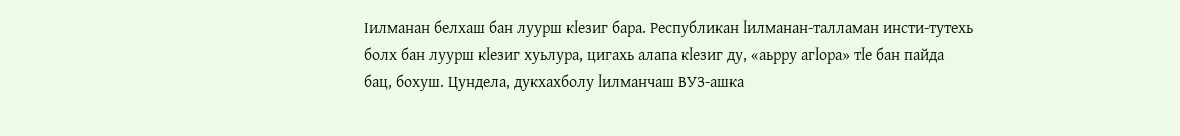Ӏилманан белхаш бан луурш кӏезиг бара. Республикан ӏилманан-талламан инсти-тутехь болх бан луурш кӏезиг хуьлура, цигахь алапа кӏезиг ду, «аьрру агӏора» тӏе бан пайда бац, бохуш. Цундела, дукхахболу ӏилманчаш ВУЗ-ашка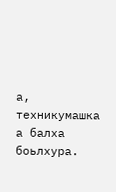а, техникумашка а балха боьлхура.